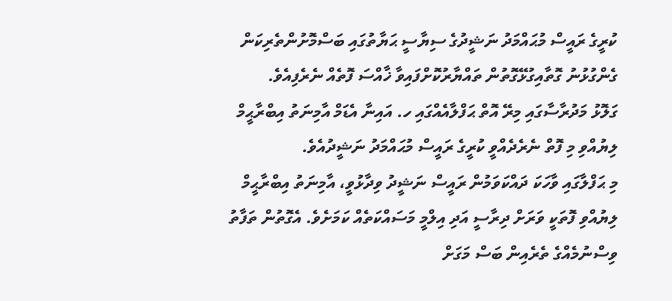ކުރީގެ ރައީސް މުޙައްމަދު ނަޝީދުގެ ސިޔާސީ ޙަޔާތުގައި ބަސްމޮށުންތެރިކަން ގެންގުޅުނު ގޮތާއިގުޅޭގޮތުން ތައްޔާރުކޮށްފައިވާ ޚާއްސަ ފޮތެއް ނެރެފިއެވެ.
ގަލޮޅު މަދުރާސާގައި މިރޭ އޮތް ޙަފްލާއެއްގައި ހ. އައިނާ އެޑަމް އާމިނަތު އިބްރާޙީމް ލިޔުއްވި މި ފޮތް ނެރެދެއްވީ ކުރީގެ ރައީސް މުޙައްމަދު ނަޝީދުއެވެ.
މި ޙަފްލާގައި ވާހަކަ ދައްކަވަމުން ރައީސް ނަޝީދު ވިދާޅުވީ، އާމިނަތު އިބްރާޙީމް ލިޔުއްވި ފޮތަކީ ވަރަށް ދިރާސީ އަދި އިލްމީ މަސައްކަތެއް ކަމަށެވެ. އެގޮތުން ތަފާތު ވިސްނުމެއްގެ ތެރެއިން ބަސް މަގަށް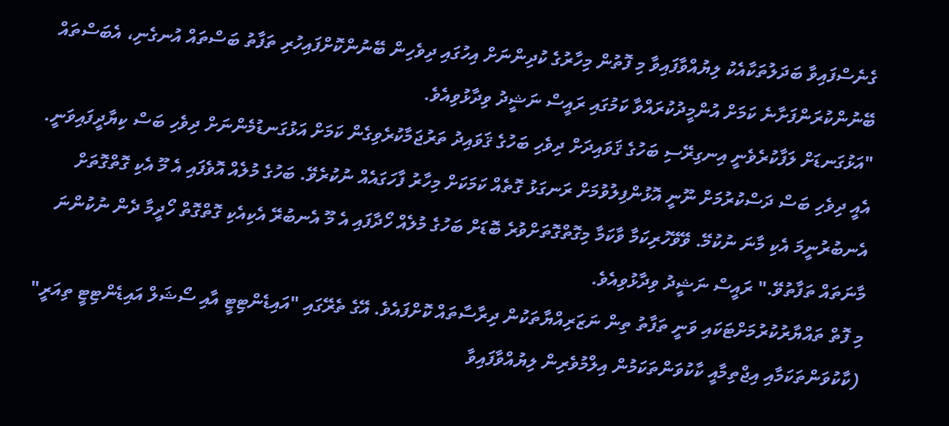ގެނެސްފައިވާ ބަދަލުތަކާއެކު ލިޔުއްވާފައިވާ މި ފޮތުން މިހާރުގެ ކުދިންނަށް އިހުގައި ދިވެހިން ބޭނުންކޮށްފައިހުރި ތަފާތު ބަސްތައް އުނގެނި، އެބަސްތައް ބޭނުންކުރަންފަށާނެ ކަމަށް އުންމީދުކުރައްވާ ކަމުގައި ރައީސް ނަޝީދު ވިދާޅުވިއެވެ.
"އަޅުގަނޑަށް ލަފާކުރެވެނީ އިނގިރޭސި ބަހުގެ ޤަވައިދަށް ދިވެހި ބަހުގެ ޤަވައިދު ތަރުޖަމާކުރެވިގެން ކަމަށް އަޅުގަނޑުމެންނަށް ދިވެހި ބަސް ކިޔާދީފައިވަނީ. އެއީ ދިވެހި ބަސް ދަސްކުރުމަށް ނޫނީ އޮޅުންފިލުވުމަށް ރަނގަޅު ގޮތެއް ކަމަކަށް މިހާރު ފާހަގައެއް ނުކުރެވޭ. ބަހުގެ މުލެއް އޮވެފައި އެ މޫ އެކި ގޮތްގޮތަށް އެނބުރުނީމަ އެކި މާނަ ނުކުމޭ. ވޭވޭހުރިކަމާ ވާކަމާ މިގޮތްގޮތަށްވުރެ ބޮޑަށް ބަހުގެ މުލެއް ހޯދާފައި އެ މޫ އެނބުރޭ އެކިއެކި ގޮތްގޮތް ހޯދީމާ ދެން ނުކުންނަ މާނަތައް ތަފާތުވޭ." ރައީސް ނަޝީދު ވިދާޅުވިއެވެ.
މި ފޮތް ތައްޔާރުކުރުމަށްޓަކައި ވަނީ ތަފާތު ތިން ނަޒަރިއްޔާތަކުން ދިރާސާތައް ކޮށްފައެވެ. އޭގެ ތެރޭގައި "އައިޑެންޓިޓީ އާއި ސޯޝަލް އައިޑެންޓިޓީ ތިއަރީ" (ކާކުވަންތަކަމާއި އިޖްތިމާއީ ކާކުވަންތަކަމުން އިލްމުވެރިން ލިޔުއްވާފައިވާ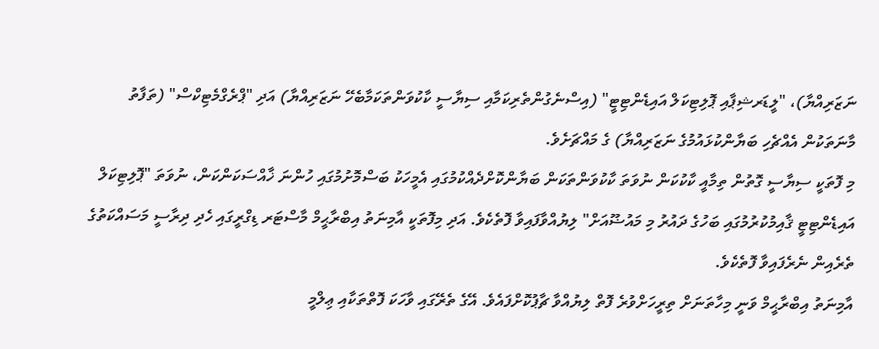ނަޒަރިއްޔާ)، "ލީޑަރޝިޕާއި ޕޮލިޓިކަލް އައިޑެންޓިޓީ" (އިސްނެގުންތެރިކަމާއި ސިޔާސީ ކާކުވަންތަކަމާބެހޭ ނަޒަރިއްޔާ) އަދި "ޕްރެގްމެޓިކްސް" (ތަފާތު މާނަތަކުން އެއްޗެހި ބަޔާންކުޅައުމުގެ ނަޒަރިއްޔާ) ގެ މައްޗަށެވެ.
މި ފޮތަކީ ސިޔާސީ ގޮތުން ތިމާއީ ކާކުކަން ނުވަތަ ކާކުވަންތަކަން ބަޔާންކޮށްދެއްކުމުގައި އެމީހަކު ބަސްމޮށުމުގައި ހުންނަ ޚާއްސަކަންކަން، ނުވަތަ "ޕޮލިޓިކަލް އައިޑެންޓިޓީ ޤާއިމުކުރުމުގައި ބަހުގެ ދައުރު މި މައުޟޫއަށް" ލިޔުއްވާފައިވާ ފޮތެކެވެ. އަދި މިފޮތަކީ އާމިނަތު އިބްރާޙީމް މާސްޓަރ ޑިގްރީގައި ހެދި ދިރާސީ މަސައްކަތުގެ ތެރެއިން ނެރެފައިވާ ފޮތެކެވެ.
އާމިނަތު އިބްރާޙީމް ވަނީ މިހާތަނަށް ތިރީހަށްވުރެ ފޮތް ލިޔުއްވާ ޗާޕުކޮށްފައެވެ. އޭގެ ތެރޭގައި ވާހަކަ ފޮތްތަކާއި ޢިލްމީ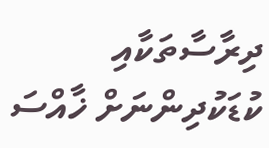ދިރާސާތަކާއި ކުޑަކުދިންނަށް ޚާއްސަ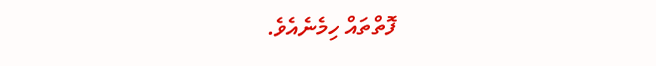ފޮތްތައް ހިމެނެއެވެ.